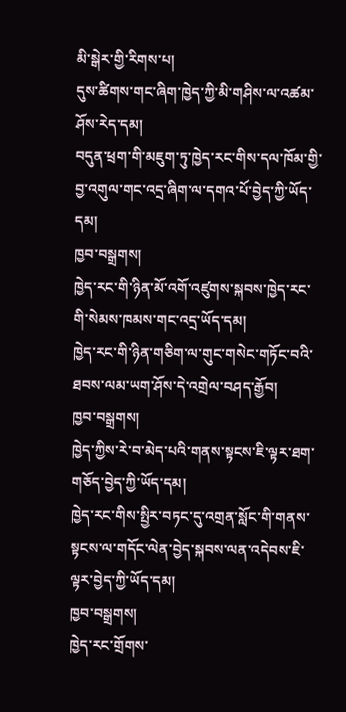མི་སྒེར་གྱི་རིགས་པ།
དུས་ཚིགས་གང་ཞིག་ཁྱེད་ཀྱི་མི་གཤིས་ལ་འཚམ་ཤོས་རེད་དམ།
བདུན་ཕྲག་གི་མཇུག་ཏུ་ཁྱེད་རང་གིས་དལ་ཁོམ་གྱི་བྱ་འགུལ་གང་འདྲ་ཞིག་ལ་དགའ་པོ་བྱེད་ཀྱི་ཡོད་དམ།
ཁྱབ་བསྒྲགས།
ཁྱེད་རང་གི་ཉིན་མོ་འགོ་འཛུགས་སྐབས་ཁྱེད་རང་གི་སེམས་ཁམས་གང་འདྲ་ཡོད་དམ།
ཁྱེད་རང་གི་ཉིན་གཅིག་ལ་གུང་གསེང་གཏོང་བའི་ཐབས་ལམ་ཡག་ཤོས་དེ་འགྲེལ་བཤད་རྒྱོབ།
ཁྱབ་བསྒྲགས།
ཁྱེད་ཀྱིས་རེ་བ་མེད་པའི་གནས་སྟངས་ཇི་ལྟར་ཐག་གཅོད་བྱེད་ཀྱི་ཡོད་དམ།
ཁྱེད་རང་གིས་སྤྱིར་བཏང་དུ་འགྲན་སློང་གི་གནས་སྟངས་ལ་གདོང་ལེན་བྱེད་སྐབས་ལན་འདེབས་ཇི་ལྟར་བྱེད་ཀྱི་ཡོད་དམ།
ཁྱབ་བསྒྲགས།
ཁྱེད་རང་གྲོགས་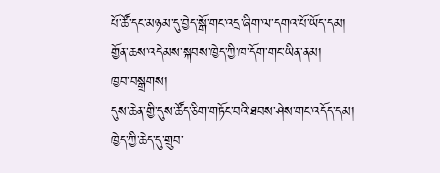པོ་ཚོ་དང་མཉམ་དུ་བྱེད་སྒོ་གང་འདྲ་ཞིག་ལ་དགའ་པོ་ཡོད་དམ།
གྱོན་ཆས་འདེམས་སྐབས་ཁྱེད་ཀྱི་ཁ་དོག་གང་ཡིན་ནམ།
ཁྱབ་བསྒྲགས།
དུས་ཆེན་གྱི་དུས་ཚོད་ཅིག་གཏོང་བའི་ཐབས་ཤེས་གང་འདོད་དམ།
ཁྱེད་ཀྱི་ཆེད་དུ་གྲུབ་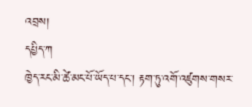འབྲས།
དཔྱིད་ཀ
ཁྱེད་རང་མི་ཚེ་མང་པོ་ཡོད་པ་དང་། རྟག་ཏུ་འགོ་འཛུགས་གསར་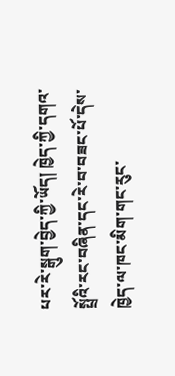པར་རེ་སྒུག་བྱེད་ཀྱི་ཡོད། ཁྱེད་ཀྱི་དགའ་སྤྲོའི་རང་བཞིན་དང་རེ་བ་བཟང་པོ་དེས་ཁྱེད་ལ་ཁང་མིག་གང་རུང་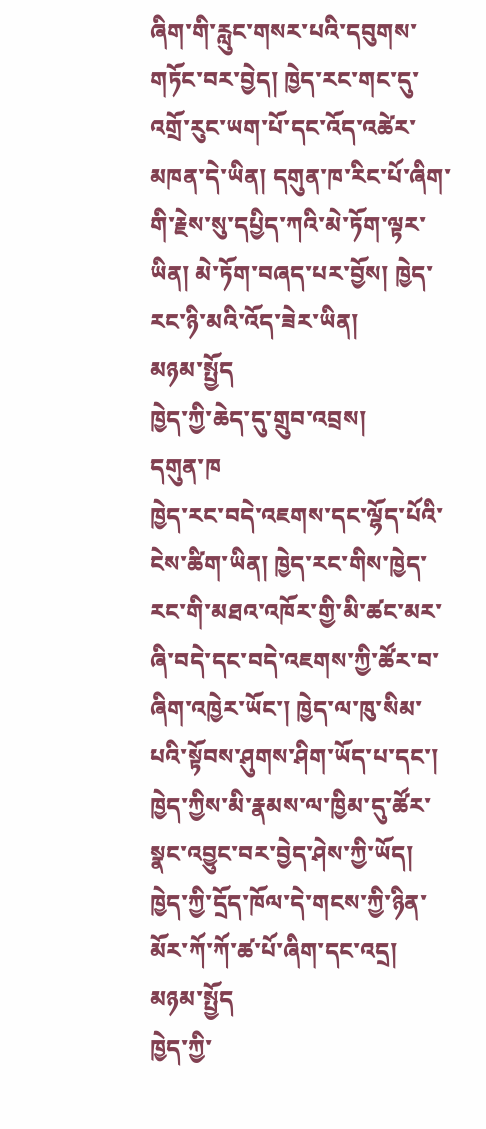ཞིག་གི་རླུང་གསར་པའི་དབུགས་གཏོང་བར་བྱེད། ཁྱེད་རང་གང་དུ་འགྲོ་རུང་ཡག་པོ་དང་འོད་འཚེར་མཁན་དེ་ཡིན། དགུན་ཁ་རིང་པོ་ཞིག་གི་རྗེས་སུ་དཔྱིད་ཀའི་མེ་ཏོག་ལྟར་ཡིན། མེ་ཏོག་བཞད་པར་བྱོས། ཁྱེད་རང་ཉི་མའི་འོད་ཟེར་ཡིན།
མཉམ་སྤྱོད
ཁྱེད་ཀྱི་ཆེད་དུ་གྲུབ་འབྲས།
དགུན་ཁ
ཁྱེད་རང་བདེ་འཇགས་དང་ལྷོད་པོའི་ངེས་ཚིག་ཡིན། ཁྱེད་རང་གིས་ཁྱེད་རང་གི་མཐའ་འཁོར་གྱི་མི་ཚང་མར་ཞི་བདེ་དང་བདེ་འཇགས་ཀྱི་ཚོར་བ་ཞིག་འཁྱེར་ཡོང་། ཁྱེད་ལ་ཁུ་སིམ་པའི་སྟོབས་ཤུགས་ཤིག་ཡོད་པ་དང་། ཁྱེད་ཀྱིས་མི་རྣམས་ལ་ཁྱིམ་དུ་ཚོར་སྣང་འབྱུང་བར་བྱེད་ཤེས་ཀྱི་ཡོད། ཁྱེད་ཀྱི་དྲོད་ཁོལ་དེ་གངས་ཀྱི་ཉིན་མོར་ཀོ་ཀོ་ཚ་པོ་ཞིག་དང་འདྲ།
མཉམ་སྤྱོད
ཁྱེད་ཀྱི་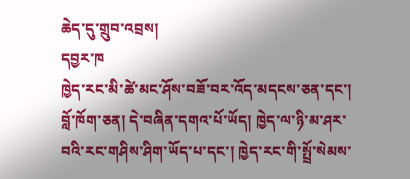ཆེད་དུ་གྲུབ་འབྲས།
དབྱར་ཁ
ཁྱེད་རང་མི་ཚེ་མང་ཤོས་བཟོ་བར་འོད་མདངས་ཅན་དང་། བློ་ཁོག་ཅན། དེ་བཞིན་དགའ་པོ་ཡོད། ཁྱེད་ལ་ཉི་མ་ཤར་བའི་རང་གཤིས་ཤིག་ཡོད་པ་དང་། ཁྱེད་རང་གི་སྤྲོ་སེམས་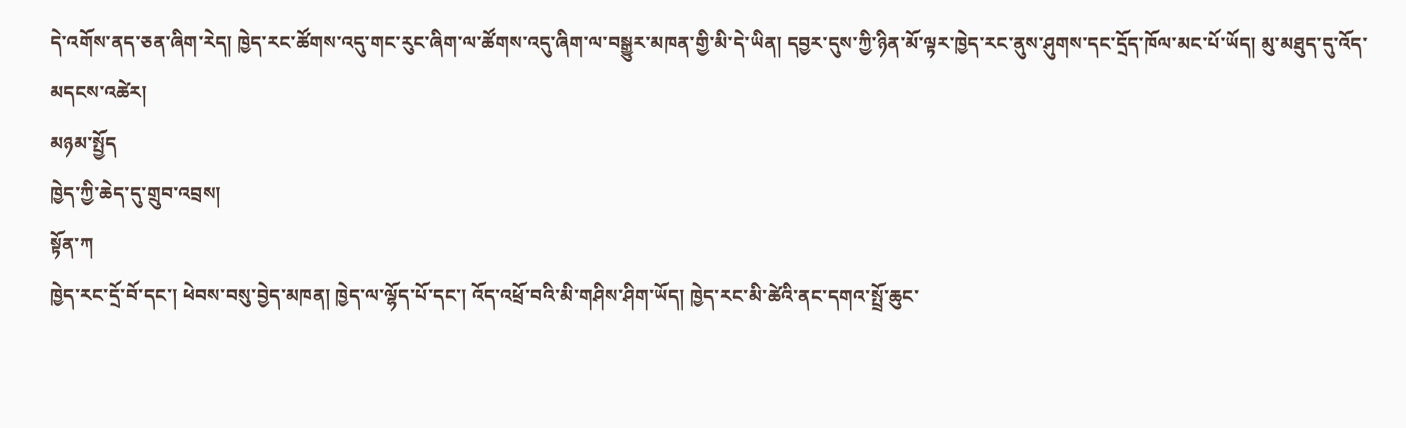དེ་འགོས་ནད་ཅན་ཞིག་རེད། ཁྱེད་རང་ཚོགས་འདུ་གང་རུང་ཞིག་ལ་ཚོགས་འདུ་ཞིག་ལ་བསྒྱུར་མཁན་གྱི་མི་དེ་ཡིན། དབྱར་དུས་ཀྱི་ཉིན་མོ་ལྟར་ཁྱེད་རང་ནུས་ཤུགས་དང་དྲོད་ཁོལ་མང་པོ་ཡོད། མུ་མཐུད་དུ་འོད་མདངས་འཚེར།
མཉམ་སྤྱོད
ཁྱེད་ཀྱི་ཆེད་དུ་གྲུབ་འབྲས།
སྟོན་ཀ
ཁྱེད་རང་དྲོ་བོ་དང་། ཕེབས་བསུ་བྱེད་མཁན། ཁྱེད་ལ་ལྷོད་པོ་དང་། འོད་འཕྲོ་བའི་མི་གཤིས་ཤིག་ཡོད། ཁྱེད་རང་མི་ཚེའི་ནང་དགའ་སྤྲོ་ཆུང་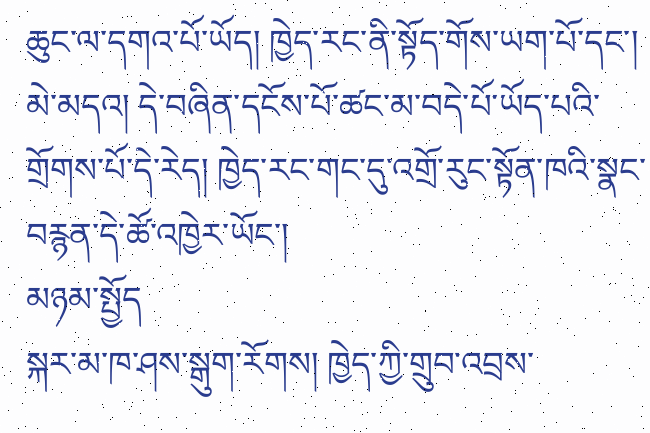ཆུང་ལ་དགའ་པོ་ཡོད། ཁྱེད་རང་ནི་སྟོད་གོས་ཡག་པོ་དང་། མེ་མདའ། དེ་བཞིན་དངོས་པོ་ཚང་མ་བདེ་པོ་ཡོད་པའི་གྲོགས་པོ་དེ་རེད། ཁྱེད་རང་གང་དུ་འགྲོ་རུང་སྟོན་ཁའི་སྣང་བརྙན་དེ་ཚོ་འཁྱེར་ཡོང་།
མཉམ་སྤྱོད
སྐར་མ་ཁ་ཤས་སྒུག་རོགས། ཁྱེད་ཀྱི་གྲུབ་འབྲས་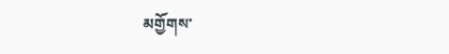མགྱོགས་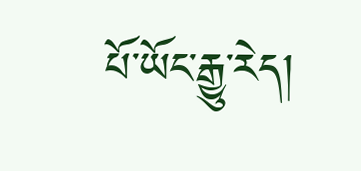པོ་ཡོང་རྒྱུ་རེད།